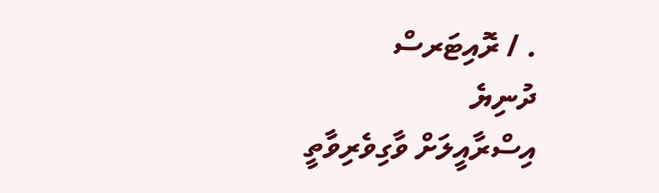. / ރޮއިޓަރސް
ދުނިޔެ
އިސްރާއީލަށް ވާގިވެރިވާތީ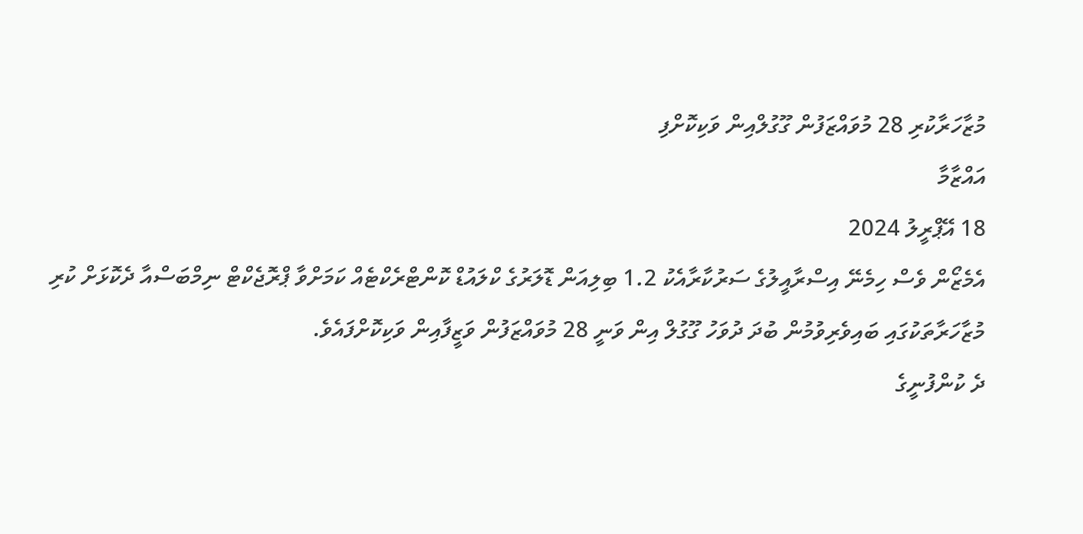މުޒާހަރާކުރި 28 މުވައްޒަފުން ގޫގުލްއިން ވަކިކޮށްފި
އައްޒާމާ
18 އޭޕްރީލު 2024
އެމެޒޯން ވެސް ހިމެނޭ އިސްރާއީލުގެ ސަރުކާރާއެކު 1.2 ބިލިއަން ޑޮލަރުގެ ކްލައުޑް ކޮންޓްރެކްޓެއް ކަމަށްވާ ޕްރޮޖެކްޓް ނިމްބަސްއާ ދެކޮޅަށް ކުރި މުޒާހަރާތަކުގައި ބައިވެރިވުމުން ބުދަ ދުވަހު ގޫގުލް އިން ވަނީ 28 މުވައްޒަފުން ވަޒީފާއިން ވަކިކޮށްފައެވެ.
ދެ ކުންފުނީގެ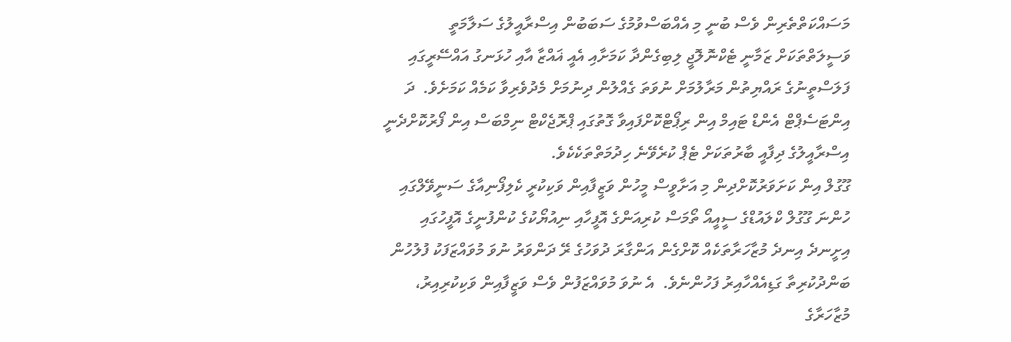މަސައްކަތްތެރިން ވެސް ބުނީ މި އެއްބަސްވުމުގެ ސަބަބުން އިސްރާއީލުގެ ސަލާމަތީ ވަސީލަތްތަކަށް ޒަމާނީ ޓެކްނޮލޮޖީ ލިބިގެންދާ ކަމަށާއި އެއީ ޣައްޒާ އާއި ހުޅަނގު އައްސޭރީގައި ފަލަސްތީނުގެ ރައްޔިތުން މަރާލުމަށް ނުވަތަ ގެއްލުން ދިނުމަށް މެދުވެރިވާ ކަމެއް ކަމަށެވެ.  ދަ އިންޓަސެޕްޓް އެންޑް ޓައިމް އިން ރިޕޯޓްކޮށްފައިވާ ގޮތުގައި ޕްރޮޖެކްޓް ނިމްބަސް އިން ފޯރުކޮށްދެނީ އިސްރާއީލުގެ ދިފާއީ ބާރުތަކަށް ޓެޕް ކުރެވޭނެ ހިދުމަތްތަކެކެވެ.
ގޫގުލް އިން ކަށަވަރުކޮށްދިން މި އަށާވީސް މީހުން ވަޒީފާއިން ވަކިކުރީ ކެލިފޯނިއާގެ ސަނީވޭލްގައި ހުންނަ ގޫގުލް ކްލައުޑްގެ ސީއީއޯ ތޯމަސް ކުރިއަންގެ އޮފީހާއި ނިއުޔޯކުގެ ކުންފުނީގެ އޮފީހުގައި އިށީނދެ އިނދެ މުޒާހަރާތަކެއް ކޮށްގެން އަންގާރަ ދުވަހުގެ ރޭ ދަންވަރު ނުވަ މުވައްޒަފަކު ފުލުހުން ބަންދުކުރިތާ ގަޑިއެއްހާއިރު ފަހުންނެވެ.  އެ ނުވަ މުވައްޒަފުން ވެސް ވަޒީފާއިން ވަކިކުރިއިރު، މުޒާހަރާގެ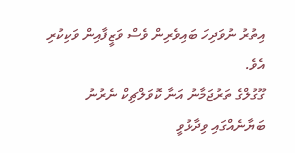އިތުރު ނުވަދިހަ ބައިވެރިން ވެސް ވަޒީފާއިން ވަކިކުރި އެވެ.
ގޫގުލްގެ ތަރުޖަމާނު އަނާ ކޮވަލްޗިކް ނެރުނު ބަޔާނެއްގައި ވިދާޅުވީ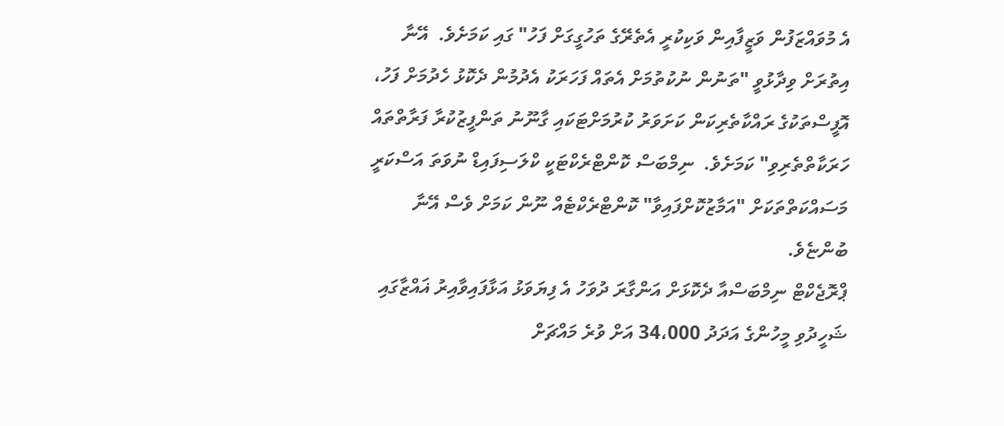އެ މުވައްޒަފުން ވަޒީފާއިން ވަކިކުރީ އެތެރޭގެ ތަހުގީގަށް ފަހު" ގައި ކަމަށެވެ.  އޭނާ އިތުރަށް ވިދާޅުވީ "ތަނުން ނުކުތުމަށް އެތައް ފަހަރަކު އެދުމުން ދެކޮޅު ހެދުމަށް ފަހު، އޮފީސްތަކުގެ ރައްކާތެރިކަން ކަށަވަރު ކުރުމަށްޓަކައި ގާނޫނު ތަންފީޒުކުރާ ފަރާތްތައް ހަރަކާތްތެރިވި" ކަމަށެވެ.  ނިމްބަސް ކޮންޓްރެކްޓަކީ ކްލަސިފައިޑް ނުވަތަ އަސްކަރީ މަސައްކަތްތަކަށް "އަމާޒުކޮށްފައިވާ" ކޮންޓްރެކްޓެއް ނޫން ކަމަށް ވެސް އޭނާ ބުންޏެވެ.
ޕްރޮޖެކްޓް ނިމްބަސްއާ ދެކޮޅަށް އަންގާރަ ދުވަހު އެ ފިޔަވަޅު އަޅާފައިވާއިރު ޣައްޒާގައި ޝަހީދުވި މީހުންގެ އަދަދު 34،000 އަށް ވުރެ މައްޗަށް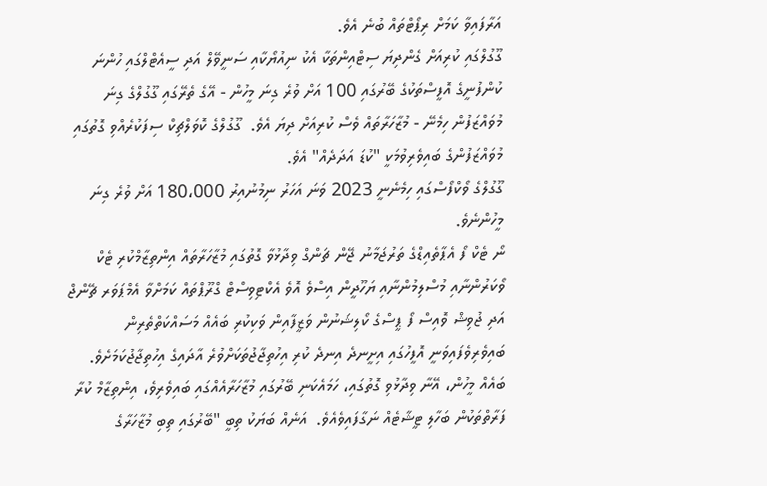އަރާފައިވާ ކަމަށް ރިޕޯޓްތައް ބުނެ އެވެ.
ގޫގުލްގައި ކުރިއަށް ގެންދިޔަ ސިޓްއިންތަކާ އެކު ނިއުޔޯކާއި ސަނީވޭލް އަދި ސީއެޓްލްގައި ހުންނަ ކުންފުނީގެ އޮފީސްތަކުގެ ބޭރުގައި 100 އަށް ވުރެ ގިނަ މީހުން - އޭގެ ތެރޭގައި ގޫގުލްގެ ގިނަ މުވައްޒަފުން ހިމެނޭ - މުޒާހަރާތައް ވެސް ކުރިއަށް ދިޔަ އެވެ.  ގޫގުލްގެ ކޮވަލްޗިކް ސިފަކުރެއްވި ގޮތުގައި މުވައްޒަފުންގެ ބައިވެރިވުމަކީ "ކުޑަ އަދަދެއް" އެވެ.
ގޫގުލްގެ ވޯކްފޯސްގައި ހިމެނެނީ 2023 ވަނަ އަހަރު ނިމުނުއިރު 180،000 އަށް ވުރެ ގިނަ މީހުންނެވެ.
ނޯ ޓެކް ފޯ އެޕާތެއިޑްގެ ތަރުޖަމާނު ޖޭން ޗަންގް ވިދާޅުވާ ގޮތުގައި މުޒާހަރާތައް އިންތިޒާމްކުރި ޓެކް ވޯކަރުންނާއި މުސްލިމުންނާއި ޔަހޫދީން އިސްވެ އޮވެ އެކްޓިވިސްޓް ގްރޫޕްތައް ކަމަށްވާ އެމްޕަވަރ ޗޭންޖް އަދި ޖުވިޝް ވޮއިސް ފޯ ޕީސްގެ ކޯލިޝަނުން ވަޒީފާއިން ވަކިކުރި ބައެއް މަސައްކަތްތެރިން ބައިވެރިވެފައިވަނީ އޮފީހުގައި އިށީނދެ އިނދެ ކުރި އިހުތިޖާޖުތަކަށްވުރެ އާދައިގެ އިހުތިޖާޖުކަމަށެވެ.
ބައެއް މީހުން، އޭނާ ވިދާޅުވި ގޮތުގައި، ހަމައެކަނި ބޭރުގައި މުޒާހަރާއެއްގައި ބައިވެރިވެ، އިންތިޒާމް ކުރާ ފަރާތްތަކުން ބަހާލި ޓީޝާޓެއް ނަގާފައިވެއެވެ.  އަނެއް ބަޔަކު ތިބީ "ބޭރުގައި ތިބި މުޒާހަރާގެ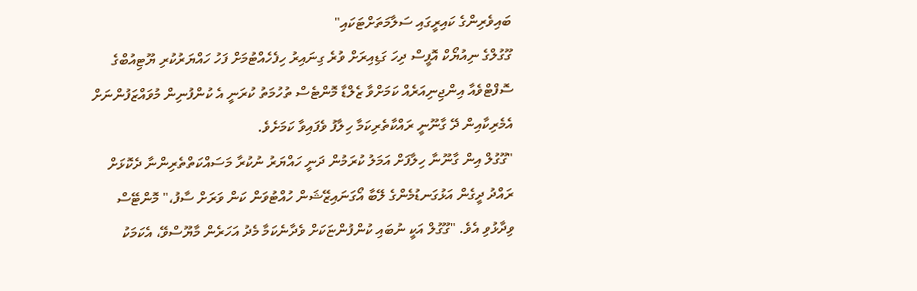ބައިވެރިންގެ ކައިރީގައި ސަލާމަތަށްޓަކައި"
ގޫގުލްގެ ނިއުޔޯކް އޮފީސް ދިހަ ގަޑިއިރަށް ވުރެ ގިނައިރު ހިފެހެއްޓުމަށް ފަހު ހައްޔަރުކުރި ޔޫޓިއުބްގެ ސޮފްޓްވެއާ އިންޖިނިއަރެއް ކަމަށްވާ ޒެލްޑާ މޮންޓެސް ތުހުމަތު ކުރަނީ އެ ކުންފުނިން މުވައްޒަފުންނަށް އެމެރިކާއިން ދޭ ގާނޫނީ ރައްކާތެރިކަމާ ހިލާފު ވެފައިވާ ކަމަށެވެ.
"ގޫގުލް އިން ގާނޫނާ ހިލާފަށް އަމަލު ކުރަމުން ދަނީ ހައްޔަރު ނުކުރާ މަސައްކަތްތެރިންނާ ދެކޮޅަށް ރައްދު ދީގެން އަޅުގަނޑުމެންގެ ލޭބާ އޯގަނައިޒޭޝަން ހުއްޓުވަން ކަން ވަރަށް ސާފު،" މޮންޓޭސް ވިދާޅުވި އެވެ. "ގޫގުލް އަކީ ނުބައި ކުންފުންޏަކަށް ވެދާނެކަމާ މެދު އަހަރެން މާޔޫސްވޭ، އެކަމަކު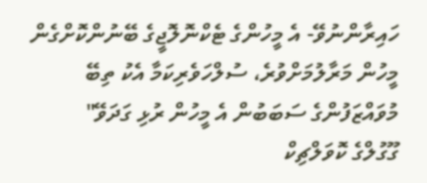ހައިރާންނުވޭ- އެ މީހުންގެ ޓެކްނޮލޮޖީގެ ބޭނުންކޮށްގެން މީހުން މަރާލުމަށްވުރެ، ސުލްހަވެރިކަމާ އެކު ތިބޭ މުވައްޒަފުންގެ ސަބަބުން އެ މީހުން ރުޅި ގަދަވޭ"
ގޫގުލްގެ ކޮވަލްޗިކް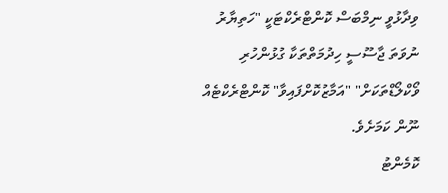ވިދާޅުވީ ނިމްބަސް ކޮންޓްރެކްޓަކީ "ހަތިޔާރު ނުވަތަ ޖާސޫސީ ހިދުމަތްތަކާ ގުޅުންހުރި ވޯކްލޯޑްތަކަށް" "އަމާޒުކޮށްފައިވާ" ކޮންޓްރެކްޓެއް ނޫން ކަމަށެވެ.
ކޮމެންޓު